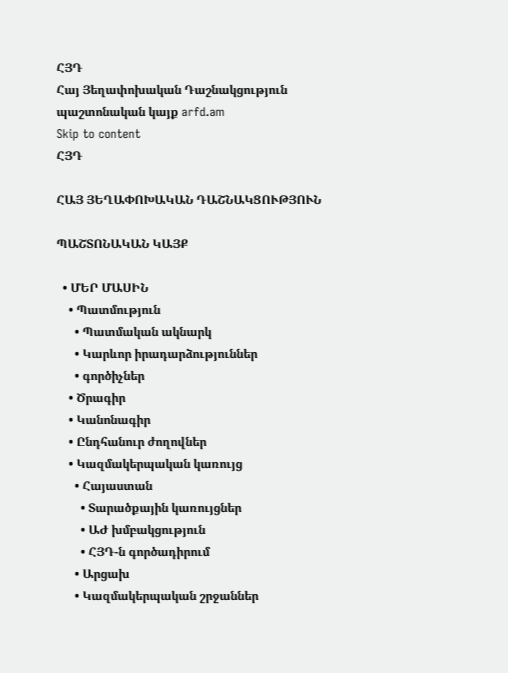ՀՅԴ
Հայ Յեղափոխական Դաշնակցություն պաշտոնական կայք arfd.am
Skip to content
ՀՅԴ

ՀԱՅ ՅԵՂԱՓՈԽԱԿԱՆ ԴԱՇՆԱԿՑՈՒԹՅՈՒՆ

ՊԱՇՏՈՆԱԿԱՆ ԿԱՅՔ

  • ՄԵՐ ՄԱՍԻՆ
    • Պատմություն
      • Պատմական ակնարկ
      • Կարևոր իրադարձություններ
      • գործիչներ
    • Ծրագիր
    • Կանոնագիր
    • Ընդհանուր ժողովներ
    • Կազմակերպական կառույց
      • Հայաստան
        • Տարածքային կառույցներ
        • ԱԺ խմբակցություն
        • ՀՅԴ-ն գործադիրում
      • Արցախ
      • Կազմակերպական շրջաններ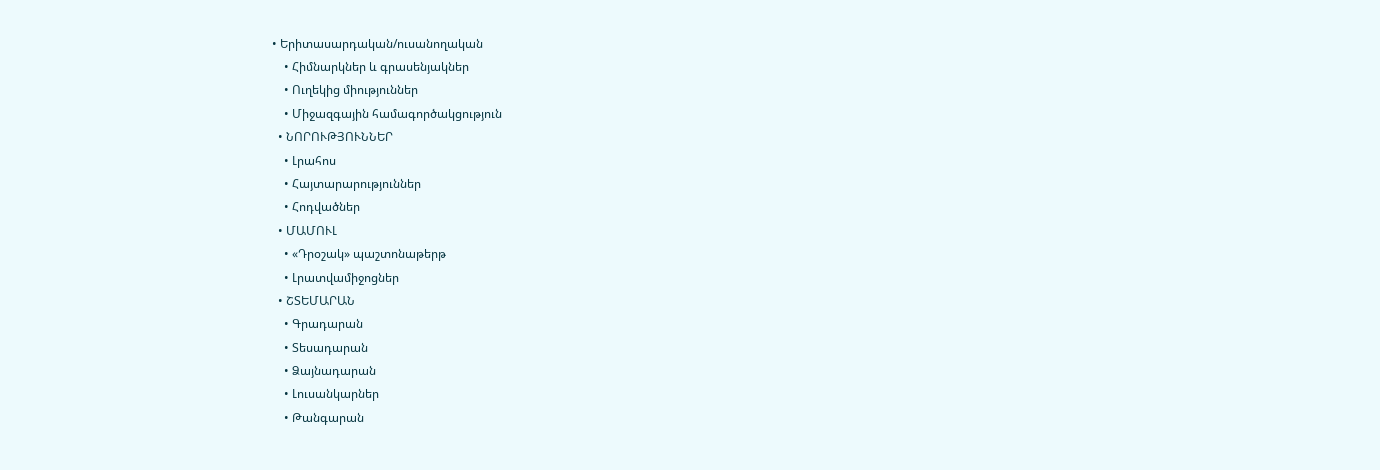• Երիտասարդական/ուսանողական
    • Հիմնարկներ և գրասենյակներ
    • Ուղեկից միություններ
    • Միջազգային համագործակցություն
  • ՆՈՐՈՒԹՅՈՒՆՆԵՐ
    • Լրահոս
    • Հայտարարություններ
    • Հոդվածներ
  • ՄԱՄՈՒԼ
    • «Դրօշակ» պաշտոնաթերթ
    • Լրատվամիջոցներ
  • ՇՏԵՄԱՐԱՆ
    • Գրադարան
    • Տեսադարան
    • Ձայնադարան
    • Լուսանկարներ
    • Թանգարան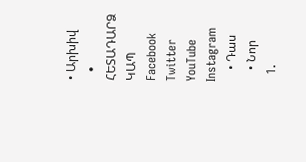• Արխիվ
  • ՀԵՏԱԴԱՐՁ ԿԱՊ
Facebook
Twitter
YouTube
Instagram
    • Դաս
    • Նոր
  1.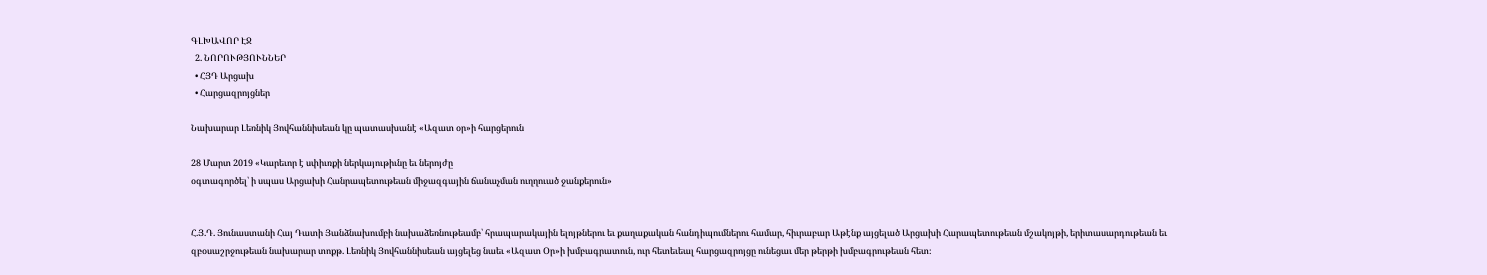ԳԼԽԱՎՈՐ ԷՋ
  2. ՆՈՐՈՒԹՅՈՒՆՆԵՐ
  • ՀՅԴ Արցախ
  • Հարցազրոյցներ

Նախարար Լեռնիկ Յովհաննիսեան կը պատասխանէ «Ազատ օր»ի հարցերուն

28 Մարտ 2019 «Կարեւոր է սփիւռքի ներկայութիւնը եւ ներոյժը
օգտագործել՝ ի սպաս Արցախի Հանրապետութեան միջազգային ճանաչման ուղղուած ջանքերուն»


Հ.Յ.Դ. Յունաստանի Հայ Դատի Յանձնախումբի նախաձեռնութեամբ՝ հրապարակային ելոյթներու եւ քաղաքական հանդիպումներու համար, հիւրաբար Աթէնք այցելած Արցախի Հարապետութեան մշակոյթի, երիտասարդութեան եւ զբօսաշրջութեան նախարար տոքթ. Լեռնիկ Յովհաննիսեան այցելեց նաեւ «Ազատ Օր»ի խմբագրատուն, ուր հետեւեալ հարցազրոյցը ունեցաւ մեր թերթի խմբագրութեան հետ։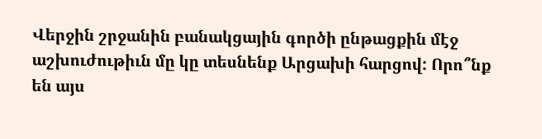Վերջին շրջանին բանակցային գործի ընթացքին մէջ աշխուժութիւն մը կը տեսնենք Արցախի հարցով: Որո՞նք են այս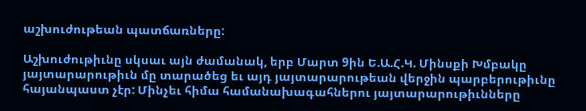աշխուժութեան պատճառները:

Աշխուժութիւնը սկսաւ այն ժամանակ, երբ Մարտ 9ին Ե.Ա.Հ.Կ. Մինսքի Խմբակը յայտարարութիւն մը տարածեց եւ այդ յայտարարութեան վերջին պարբերութիւնը հայանպաստ չէր: Մինչեւ հիմա համանախագահներու յայտարարութիւնները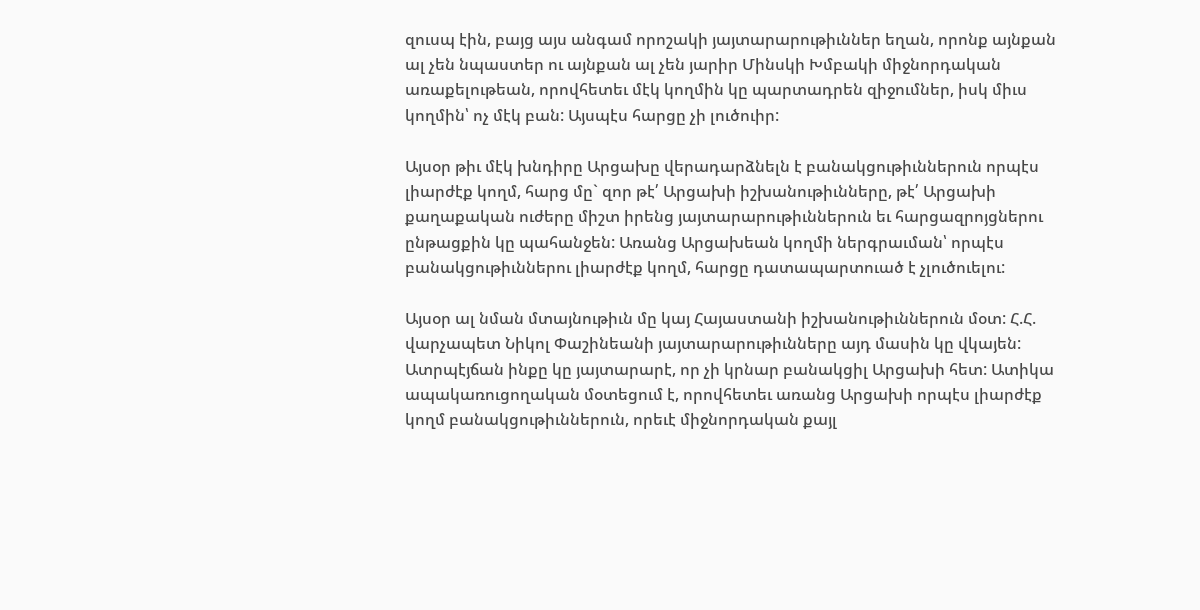զուսպ էին, բայց այս անգամ որոշակի յայտարարութիւններ եղան, որոնք այնքան ալ չեն նպաստեր ու այնքան ալ չեն յարիր Մինսկի Խմբակի միջնորդական առաքելութեան, որովհետեւ մէկ կողմին կը պարտադրեն զիջումներ, իսկ միւս կողմին՝ ոչ մէկ բան: Այսպէս հարցը չի լուծուիր:

Այսօր թիւ մէկ խնդիրը Արցախը վերադարձնելն է բանակցութիւններուն որպէս լիարժէք կողմ, հարց մը` զոր թէ՛ Արցախի իշխանութիւնները, թէ՛ Արցախի քաղաքական ուժերը միշտ իրենց յայտարարութիւններուն եւ հարցազրոյցներու ընթացքին կը պահանջեն: Առանց Արցախեան կողմի ներգրաւման՝ որպէս բանակցութիւններու լիարժէք կողմ, հարցը դատապարտուած է չլուծուելու:

Այսօր ալ նման մտայնութիւն մը կայ Հայաստանի իշխանութիւններուն մօտ: Հ.Հ. վարչապետ Նիկոլ Փաշինեանի յայտարարութիւնները այդ մասին կը վկայեն: Ատրպէյճան ինքը կը յայտարարէ, որ չի կրնար բանակցիլ Արցախի հետ: Ատիկա ապակառուցողական մօտեցում է, որովհետեւ առանց Արցախի որպէս լիարժէք կողմ բանակցութիւններուն, որեւէ միջնորդական քայլ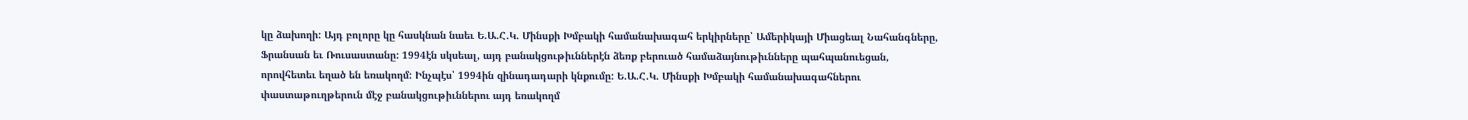կը ձախողի: Այդ բոլորը կը հասկնան նաեւ Ե.Ա.Հ.Կ. Մինսքի Խմբակի համանախագահ երկիրները՝ Ամերիկայի Միացեալ Նահանգները, Ֆրանսան եւ Ռուսաստանը: 1994էն սկսեալ, այդ բանակցութիւններէն ձեռք բերուած համաձայնութիւնները պահպանուեցան, որովհետեւ եղած են եռակողմ: Ինչպէս՝ 1994ին զինադադարի կնքումը: Ե.Ա.Հ.Կ. Մինսքի Խմբակի համանախագահներու փաստաթուղթերուն մէջ բանակցութիւններու այդ եռակողմ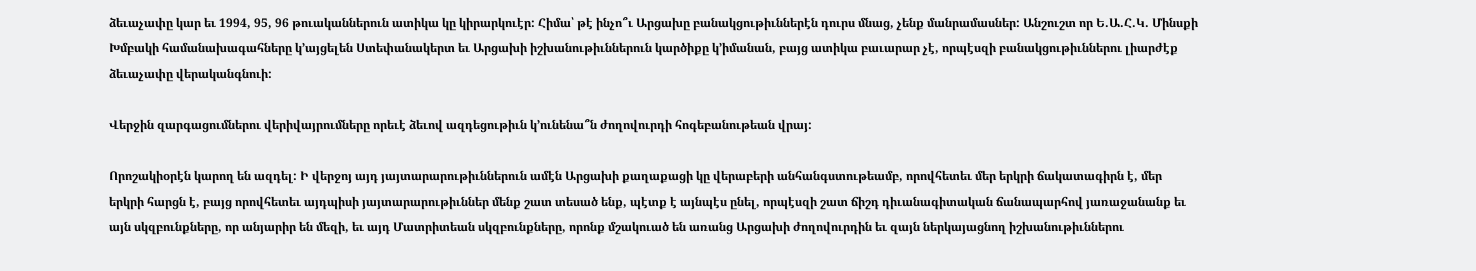ձեւաչափը կար եւ 1994, 95, 96 թուականներուն ատիկա կը կիրարկուէր: Հիմա՝ թէ ինչո՞ւ Արցախը բանակցութիւններէն դուրս մնաց, չենք մանրամասներ: Անշուշտ որ Ե.Ա.Հ.Կ. Մինսքի Խմբակի համանախագահները կ՚այցելեն Ստեփանակերտ եւ Արցախի իշխանութիւններուն կարծիքը կ՚իմանան, բայց ատիկա բաւարար չէ, որպէսզի բանակցութիւններու լիարժէք ձեւաչափը վերականգնուի:

Վերջին զարգացումներու վերիվայրումները որեւէ ձեւով ազդեցութիւն կ՚ունենա՞ն ժողովուրդի հոգեբանութեան վրայ:

Որոշակիօրէն կարող են ազդել: Ի վերջոյ այդ յայտարարութիւններուն ամէն Արցախի քաղաքացի կը վերաբերի անհանգստութեամբ, որովհետեւ մեր երկրի ճակատագիրն է, մեր երկրի հարցն է, բայց որովհետեւ այդպիսի յայտարարութիւններ մենք շատ տեսած ենք, պէտք է այնպէս ընել, որպէսզի շատ ճիշդ դիւանագիտական ճանապարհով յառաջանանք եւ այն սկզբունքները, որ անյարիր են մեզի, եւ այդ Մատրիտեան սկզբունքները, որոնք մշակուած են առանց Արցախի ժողովուրդին եւ զայն ներկայացնող իշխանութիւններու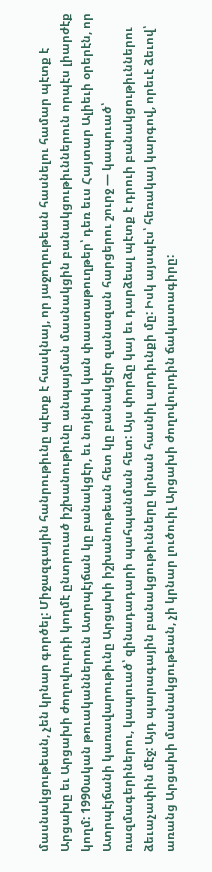մասնակցութեան, չեն կրնար գործել: Միջազգային հանրութիւնը պէտք է հասկնայ, որ յաջողութեան հասնելու համար պէտք է Արցախը եւ Արցախի ժողովուրդի կողմէ ընտրուած իշխանութիւնը անպայման մասնակցին բանակցութիւններուն որպէս լիարժէք կողմ: 1990ական թուականներուն Ատրպէյճան կը բանակցէր, եւ նոյնիսկ կան փաստաթուղթեր՝ դեռ եւս Հայտար Ալիեւի օրերէն, որ Ատրպէյճանի կառավարութիւնը Արցախի իշխանութեան հետ կը բանակցէր զանազան հարցերու շուրջ — կապուած՝ ռազմագերիներու, կապուած՝ զինադադարի պահպանման հետ: Այս փորձը կայ եւ դարձեալ պէտք է դրուի բանակցութիւններու ձեւաչափին մէջ: Այդ պարագային բանակցութիւնները կրնան հասնիլ արդիւնքի մը: Իսկ այսպէս՝ հեռակայ կարգով, որեւէ ձեւով՝ առանց Արցախի մասնակցութեան, չի կրնար լուծուիլ Արցախի ժողովուրդին ճակատագիրը: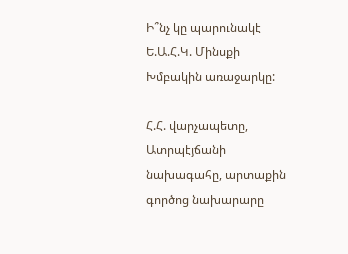Ի՞նչ կը պարունակէ Ե.Ա.Հ.Կ. Մինսքի Խմբակին առաջարկը:

Հ.Հ. վարչապետը, Ատրպէյճանի նախագահը, արտաքին գործոց նախարարը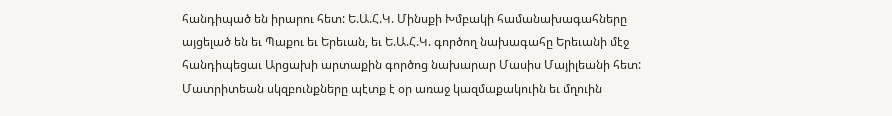հանդիպած են իրարու հետ: Ե.Ա.Հ.Կ. Մինսքի Խմբակի համանախագահները այցելած են եւ Պաքու եւ Երեւան, եւ Ե.Ա.Հ.Կ. գործող նախագահը Երեւանի մէջ հանդիպեցաւ Արցախի արտաքին գործոց նախարար Մասիս Մայիլեանի հետ: Մատրիտեան սկզբունքները պէտք է օր առաջ կազմաքակուին եւ մղուին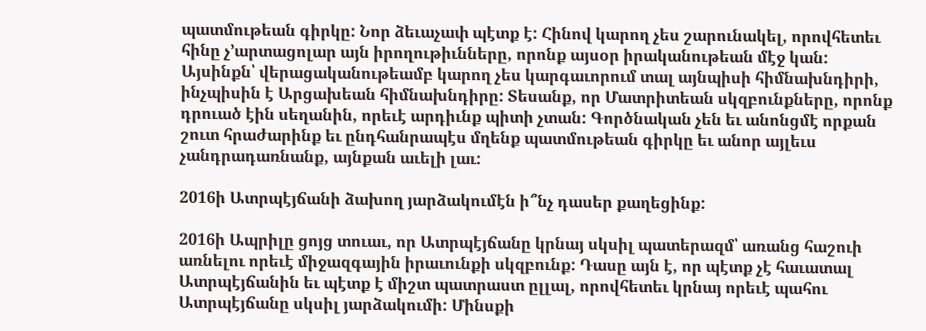պատմութեան գիրկը: Նոր ձեւաչափ պէտք է: Հինով կարող չես շարունակել, որովհետեւ հինը չ’արտացոլար այն իրողութիւնները, որոնք այսօր իրականութեան մէջ կան: Այսինքն՝ վերացականութեամբ կարող չես կարգաւորում տալ այնպիսի հիմնախնդիրի, ինչպիսին է Արցախեան հիմնախնդիրը: Տեսանք, որ Մատրիտեան սկզբունքները, որոնք դրուած էին սեղանին, որեւէ արդիւնք պիտի չտան: Գործնական չեն եւ անոնցմէ որքան շուտ հրաժարինք եւ ընդհանրապէս մղենք պատմութեան գիրկը եւ անոր այլեւս չանդրադառնանք, այնքան աւելի լաւ:

2016ի Ատրպէյճանի ձախող յարձակումէն ի՞նչ դասեր քաղեցինք:

2016ի Ապրիլը ցոյց տուաւ, որ Ատրպէյճանը կրնայ սկսիլ պատերազմ՝ առանց հաշուի առնելու որեւէ միջազգային իրաւունքի սկզբունք: Դասը այն է, որ պէտք չէ հաւատալ Ատրպէյճանին եւ պէտք է միշտ պատրաստ ըլլալ, որովհետեւ կրնայ որեւէ պահու Ատրպէյճանը սկսիլ յարձակումի: Մինսքի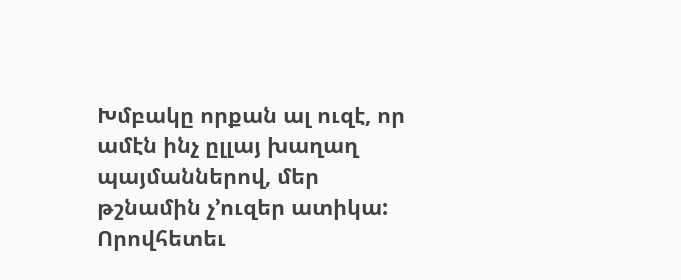Խմբակը որքան ալ ուզէ, որ ամէն ինչ ըլլայ խաղաղ պայմաններով, մեր թշնամին չ’ուզեր ատիկա: Որովհետեւ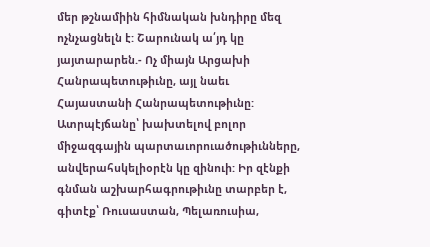մեր թշնամիին հիմնական խնդիրը մեզ ոչնչացնելն է: Շարունակ ա՛յդ կը յայտարարեն.- Ոչ միայն Արցախի Հանրապետութիւնը, այլ նաեւ Հայաստանի Հանրապետութիւնը: Ատրպէյճանը՝ խախտելով բոլոր միջազգային պարտաւորուածութիւնները, անվերահսկելիօրէն կը զինուի: Իր զէնքի գնման աշխարհագրութիւնը տարբեր է, գիտէք՝ Ռուսաստան, Պելառուսիա,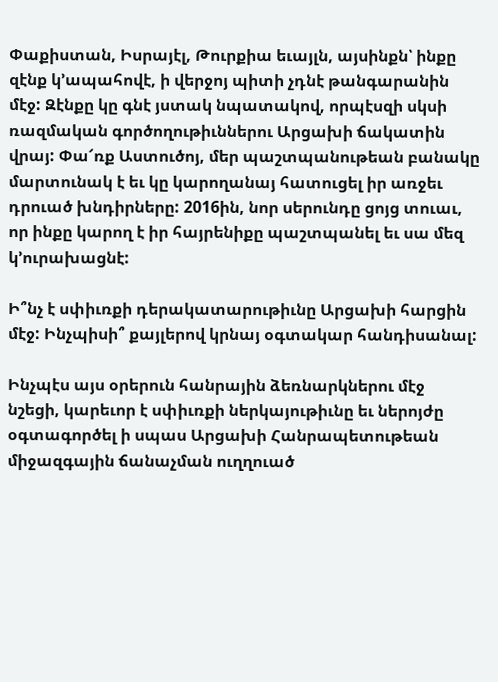Փաքիստան, Իսրայէլ, Թուրքիա եւայլն, այսինքն՝ ինքը զէնք կ՚ապահովէ, ի վերջոյ պիտի չդնէ թանգարանին մէջ: Զէնքը կը գնէ յստակ նպատակով, որպէսզի սկսի ռազմական գործողութիւններու Արցախի ճակատին վրայ: Փա՜ռք Աստուծոյ, մեր պաշտպանութեան բանակը մարտունակ է եւ կը կարողանայ հատուցել իր առջեւ դրուած խնդիրները: 2016ին, նոր սերունդը ցոյց տուաւ, որ ինքը կարող է իր հայրենիքը պաշտպանել եւ սա մեզ կ՚ուրախացնէ:

Ի՞նչ է սփիւռքի դերակատարութիւնը Արցախի հարցին մէջ: Ինչպիսի՞ քայլերով կրնայ օգտակար հանդիսանալ:

Ինչպէս այս օրերուն հանրային ձեռնարկներու մէջ նշեցի, կարեւոր է սփիւռքի ներկայութիւնը եւ ներոյժը օգտագործել ի սպաս Արցախի Հանրապետութեան միջազգային ճանաչման ուղղուած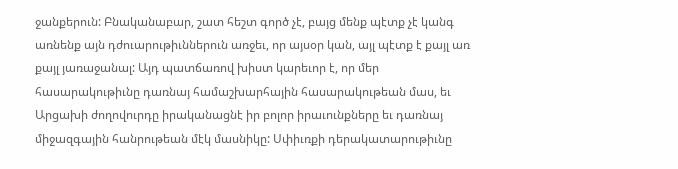ջանքերուն: Բնականաբար, շատ հեշտ գործ չէ, բայց մենք պէտք չէ կանգ առնենք այն դժուարութիւններուն առջեւ, որ այսօր կան, այլ պէտք է քայլ առ քայլ յառաջանալ: Այդ պատճառով խիստ կարեւոր է, որ մեր հասարակութիւնը դառնայ համաշխարհային հասարակութեան մաս, եւ Արցախի ժողովուրդը իրականացնէ իր բոլոր իրաւունքները եւ դառնայ միջազգային հանրութեան մէկ մասնիկը: Սփիւռքի դերակատարութիւնը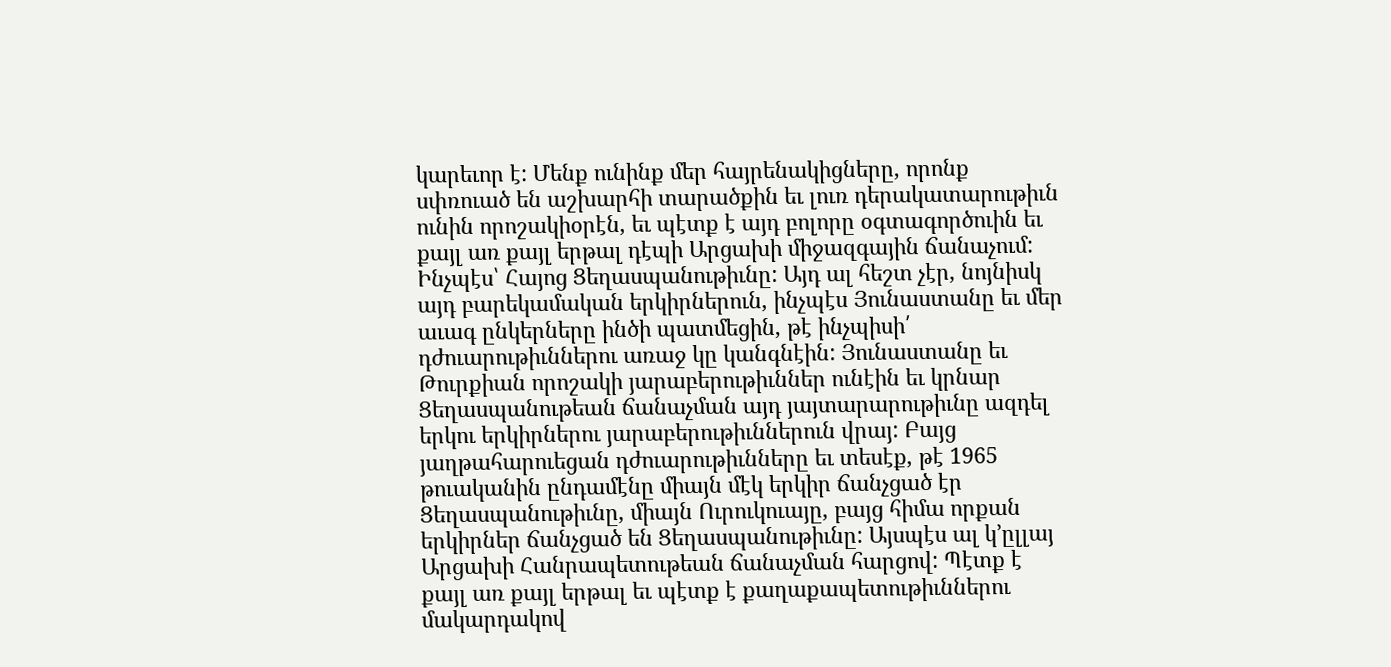կարեւոր է: Մենք ունինք մեր հայրենակիցները, որոնք սփռուած են աշխարհի տարածքին եւ լուռ դերակատարութիւն ունին որոշակիօրէն, եւ պէտք է այդ բոլորը օգտագործուին եւ քայլ առ քայլ երթալ դէպի Արցախի միջազգային ճանաչում: Ինչպէս՝ Հայոց Ցեղասպանութիւնը: Այդ ալ հեշտ չէր, նոյնիսկ այդ բարեկամական երկիրներուն, ինչպէս Յունաստանը եւ մեր աւագ ընկերները ինծի պատմեցին, թէ ինչպիսի՛ դժուարութիւններու առաջ կը կանգնէին: Յունաստանը եւ Թուրքիան որոշակի յարաբերութիւններ ունէին եւ կրնար Ցեղասպանութեան ճանաչման այդ յայտարարութիւնը ազդել երկու երկիրներու յարաբերութիւններուն վրայ: Բայց յաղթահարուեցան դժուարութիւնները եւ տեսէք, թէ 1965 թուականին ընդամէնը միայն մէկ երկիր ճանչցած էր Ցեղասպանութիւնը, միայն Ուրուկուայը, բայց հիմա որքան երկիրներ ճանչցած են Ցեղասպանութիւնը: Այսպէս ալ կ՚ըլլայ Արցախի Հանրապետութեան ճանաչման հարցով: Պէտք է քայլ առ քայլ երթալ եւ պէտք է քաղաքապետութիւններու մակարդակով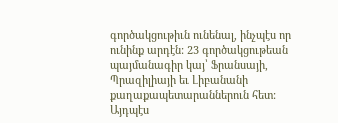գործակցութիւն ունենալ, ինչպէս որ ունինք արդէն: 23 գործակցութեան պայմանագիր կայ՝ Ֆրանսայի, Պրազիլիայի եւ Լիբանանի քաղաքապետարաններուն հետ: Այդպէս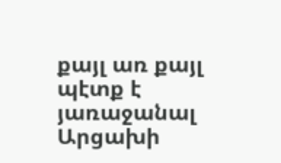քայլ առ քայլ պէտք է յառաջանալ Արցախի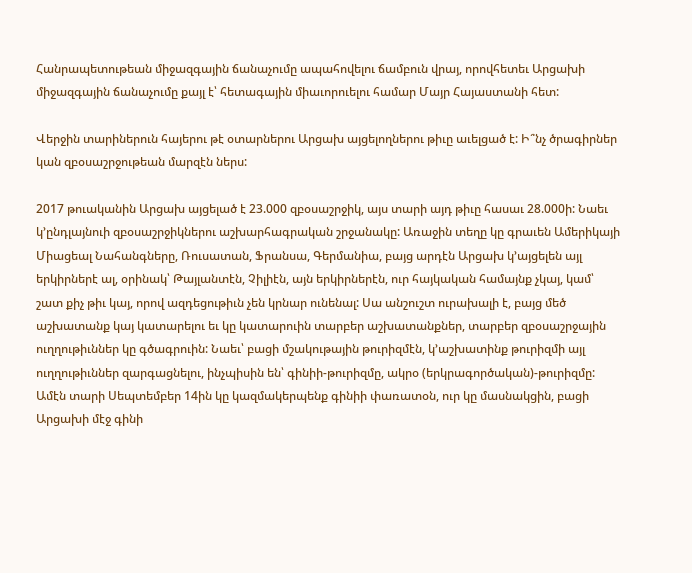Հանրապետութեան միջազգային ճանաչումը ապահովելու ճամբուն վրայ, որովհետեւ Արցախի միջազգային ճանաչումը քայլ է՝ հետագային միաւորուելու համար Մայր Հայաստանի հետ:

Վերջին տարիներուն հայերու թէ օտարներու Արցախ այցելողներու թիւը աւելցած է: Ի՞նչ ծրագիրներ կան զբօսաշրջութեան մարզէն ներս:

2017 թուականին Արցախ այցելած է 23.000 զբօսաշրջիկ, այս տարի այդ թիւը հասաւ 28.000ի: Նաեւ կ՚ընդլայնուի զբօսաշրջիկներու աշխարհագրական շրջանակը: Առաջին տեղը կը գրաւեն Ամերիկայի Միացեալ Նահանգները, Ռուսատան, Ֆրանսա, Գերմանիա, բայց արդէն Արցախ կ՚այցելեն այլ երկիրներէ ալ, օրինակ՝ Թայլանտէն, Չիլիէն, այն երկիրներէն, ուր հայկական համայնք չկայ, կամ՝ շատ քիչ թիւ կայ, որով ազդեցութիւն չեն կրնար ունենալ: Սա անշուշտ ուրախալի է, բայց մեծ աշխատանք կայ կատարելու եւ կը կատարուին տարբեր աշխատանքներ, տարբեր զբօսաշրջային ուղղութիւններ կը գծագրուին: Նաեւ՝ բացի մշակութային թուրիզմէն, կ՚աշխատինք թուրիզմի այլ ուղղութիւններ զարգացնելու, ինչպիսին են՝ գինիի-թուրիզմը, ակրօ (երկրագործական)-թուրիզմը: Ամէն տարի Սեպտեմբեր 14ին կը կազմակերպենք գինիի փառատօն, ուր կը մասնակցին, բացի Արցախի մէջ գինի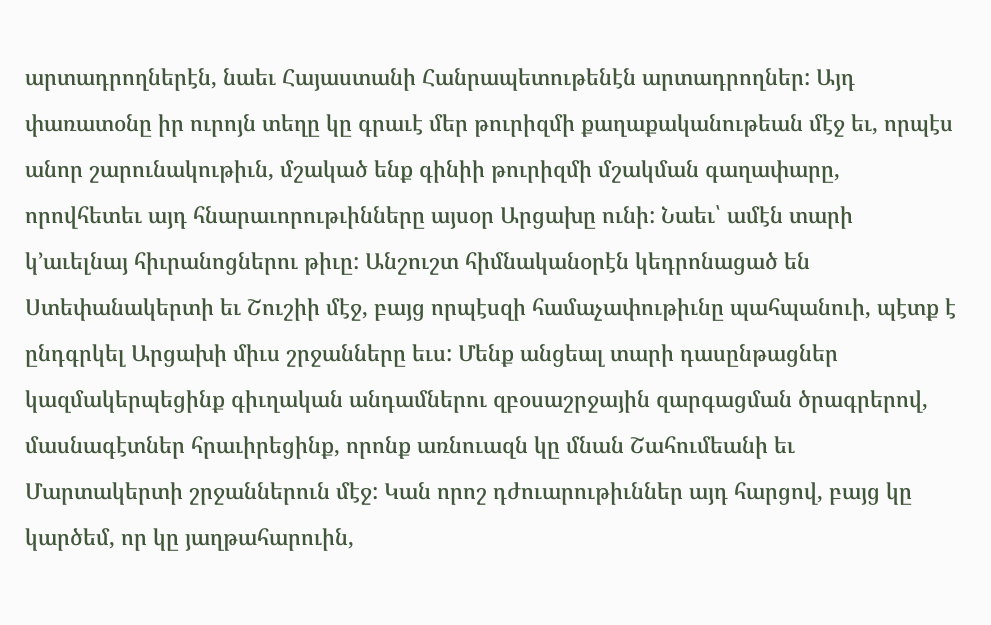արտադրողներէն, նաեւ Հայաստանի Հանրապետութենէն արտադրողներ: Այդ փառատօնը իր ուրոյն տեղը կը գրաւէ մեր թուրիզմի քաղաքականութեան մէջ եւ, որպէս անոր շարունակութիւն, մշակած ենք գինիի թուրիզմի մշակման գաղափարը, որովհետեւ այդ հնարաւորութւինները այսօր Արցախը ունի: Նաեւ՝ ամէն տարի կ՚աւելնայ հիւրանոցներու թիւը: Անշուշտ հիմնականօրէն կեդրոնացած են Ստեփանակերտի եւ Շուշիի մէջ, բայց որպէսզի համաչափութիւնը պահպանուի, պէտք է ընդգրկել Արցախի միւս շրջանները եւս: Մենք անցեալ տարի դասընթացներ կազմակերպեցինք գիւղական անդամներու զբօսաշրջային զարգացման ծրագրերով, մասնագէտներ հրաւիրեցինք, որոնք առնուազն կը մնան Շահումեանի եւ Մարտակերտի շրջաններուն մէջ: Կան որոշ դժուարութիւններ այդ հարցով, բայց կը կարծեմ, որ կը յաղթահարուին,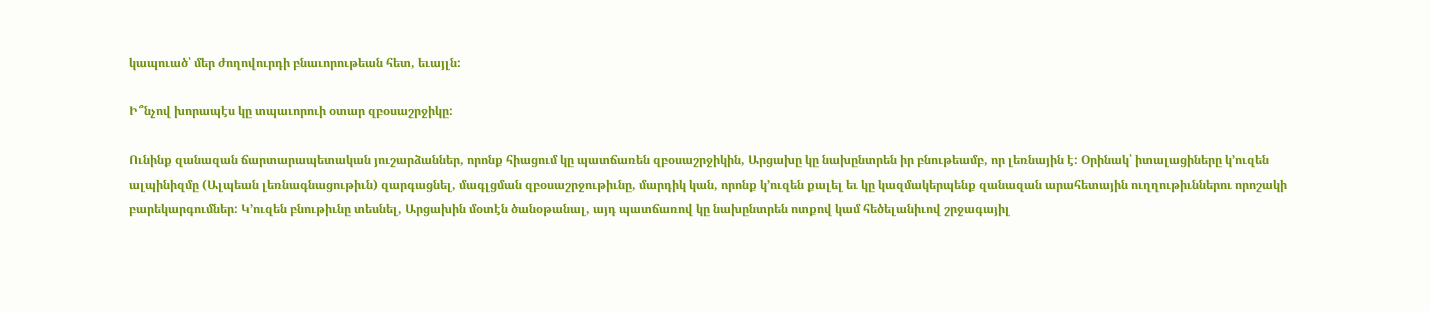կապուած՝ մեր ժողովուրդի բնաւորութեան հետ, եւայլն:

Ի՞նչով խորապէս կը տպաւորուի օտար զբօսաշրջիկը:

Ունինք զանազան ճարտարապետական յուշարձաններ, որոնք հիացում կը պատճառեն զբօսաշրջիկին, Արցախը կը նախընտրեն իր բնութեամբ, որ լեռնային է: Օրինակ՝ իտալացիները կ՚ուզեն ալպինիզմը (Ալպեան լեռնագնացութիւն) զարգացնել, մագլցման զբօսաշրջութիւնը, մարդիկ կան, որոնք կ՚ուզեն քալել եւ կը կազմակերպենք զանազան արահետային ուղղութիւններու որոշակի բարեկարգումներ: Կ՚ուզեն բնութիւնը տեսնել, Արցախին մօտէն ծանօթանալ, այդ պատճառով կը նախընտրեն ոտքով կամ հեծելանիւով շրջագայիլ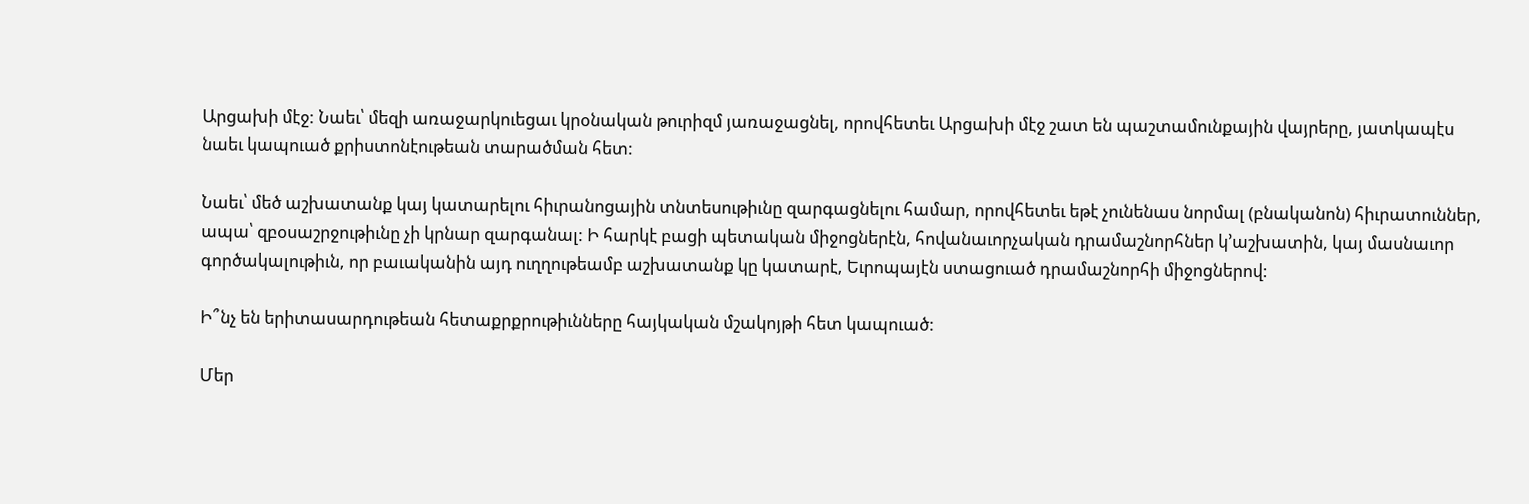Արցախի մէջ: Նաեւ՝ մեզի առաջարկուեցաւ կրօնական թուրիզմ յառաջացնել, որովհետեւ Արցախի մէջ շատ են պաշտամունքային վայրերը, յատկապէս նաեւ կապուած քրիստոնէութեան տարածման հետ:

Նաեւ՝ մեծ աշխատանք կայ կատարելու հիւրանոցային տնտեսութիւնը զարգացնելու համար, որովհետեւ եթէ չունենաս նորմալ (բնականոն) հիւրատուններ, ապա՝ զբօսաշրջութիւնը չի կրնար զարգանալ: Ի հարկէ բացի պետական միջոցներէն, հովանաւորչական դրամաշնորհներ կ՚աշխատին, կայ մասնաւոր գործակալութիւն, որ բաւականին այդ ուղղութեամբ աշխատանք կը կատարէ, Եւրոպայէն ստացուած դրամաշնորհի միջոցներով:

Ի՞նչ են երիտասարդութեան հետաքրքրութիւնները հայկական մշակոյթի հետ կապուած:

Մեր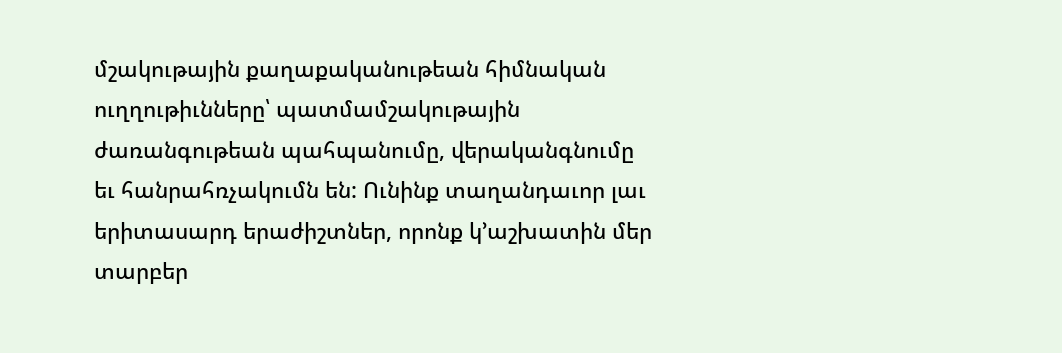մշակութային քաղաքականութեան հիմնական ուղղութիւնները՝ պատմամշակութային ժառանգութեան պահպանումը, վերականգնումը եւ հանրահռչակումն են: Ունինք տաղանդաւոր լաւ երիտասարդ երաժիշտներ, որոնք կ՚աշխատին մեր տարբեր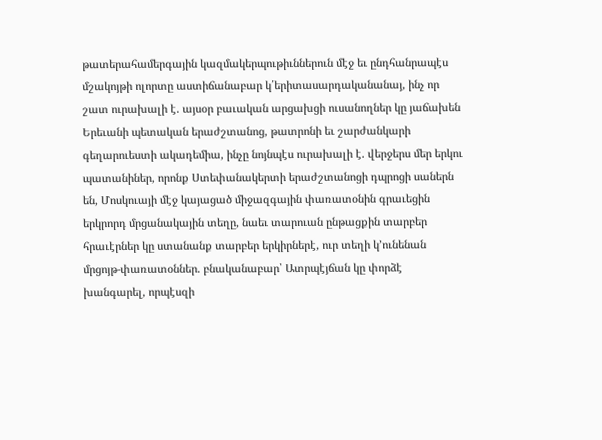թատերահամերգային կազմակերպութիւններուն մէջ եւ ընդհանրապէս մշակոյթի ոլորտը աստիճանաբար կ՛երիտասարդականանայ, ինչ որ շատ ուրախալի է. այսօր բաւական արցախցի ուսանողներ կը յաճախեն Երեւանի պետական երաժշտանոց, թատրոնի եւ շարժանկարի գեղարուեստի ակադեմիա, ինչը նոյնպէս ուրախալի է. վերջերս մեր երկու պատանիներ, որոնք Ստեփանակերտի երաժշտանոցի դպրոցի սաներն են, Մոսկուայի մէջ կայացած միջազգային փառատօնին գրաւեցին երկրորդ մրցանակային տեղը, նաեւ տարուան ընթացքին տարբեր հրաւէրներ կը ստանանք տարբեր երկիրներէ, ուր տեղի կ՚ունենան մրցոյթ-փառատօններ. բնականաբար՝ Ատրպէյճան կը փորձէ խանգարել, որպէսզի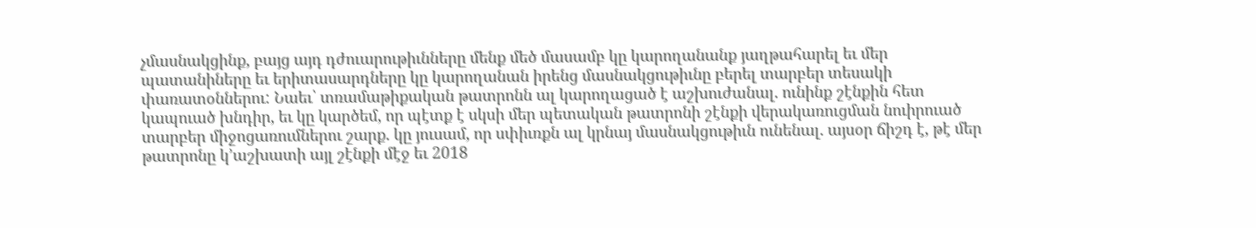չմասնակցինք, բայց այդ դժուարութիւնները մենք մեծ մասամբ կը կարողանանք յաղթահարել եւ մեր պատանիները եւ երիտասարդները կը կարողանան իրենց մասնակցութիւնը բերել տարբեր տեսակի փառատօններու: Նաեւ՝ տռամաթիքական թատրոնն ալ կարողացած է աշխուժանալ. ունինք շէնքին հետ կապուած խնդիր, եւ կը կարծեմ, որ պէտք է սկսի մեր պետական թատրոնի շէնքի վերակառուցման նուիրուած տարբեր միջոցառումներու շարք. կը յուսամ, որ սփիւռքն ալ կրնայ մասնակցութիւն ունենալ. այսօր ճիշդ է, թէ մեր թատրոնը կ՚աշխատի այլ շէնքի մէջ եւ 2018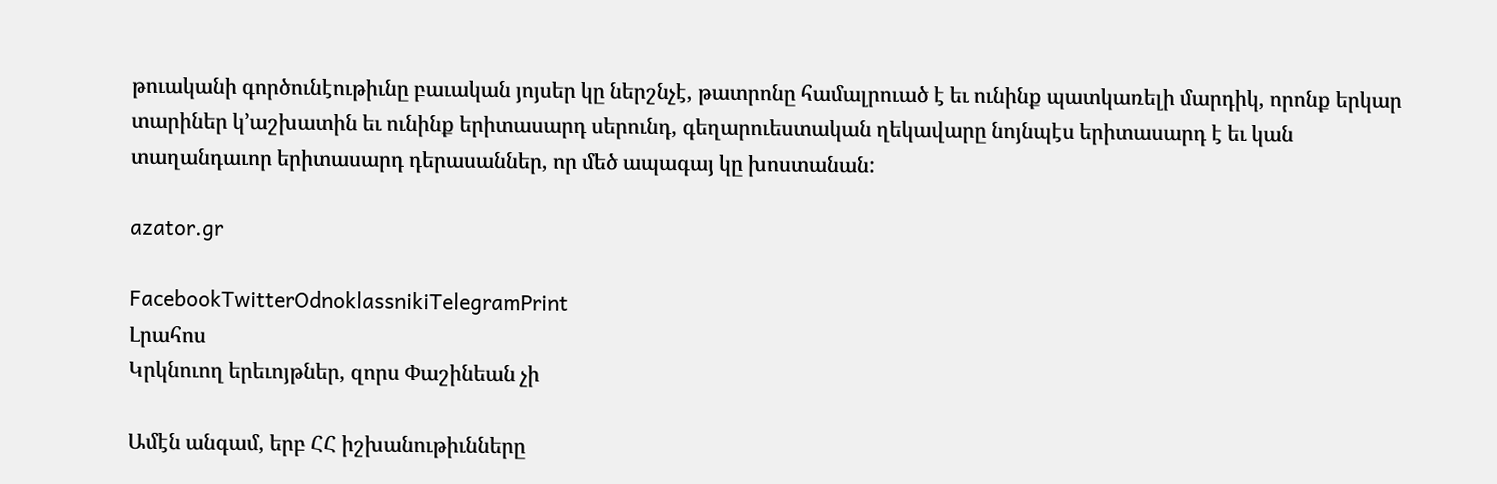թուականի գործունէութիւնը բաւական յոյսեր կը ներշնչէ, թատրոնը համալրուած է եւ ունինք պատկառելի մարդիկ, որոնք երկար տարիներ կ՚աշխատին եւ ունինք երիտասարդ սերունդ, գեղարուեստական ղեկավարը նոյնպէս երիտասարդ է եւ կան տաղանդաւոր երիտասարդ դերասաններ, որ մեծ ապագայ կը խոստանան:

azator.gr

FacebookTwitterOdnoklassnikiTelegramPrint
Լրահոս
Կրկնուող երեւոյթներ, զորս Փաշինեան չի

Ամէն անգամ, երբ ՀՀ իշխանութիւնները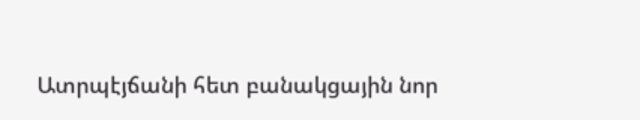Ատրպէյճանի հետ բանակցային նոր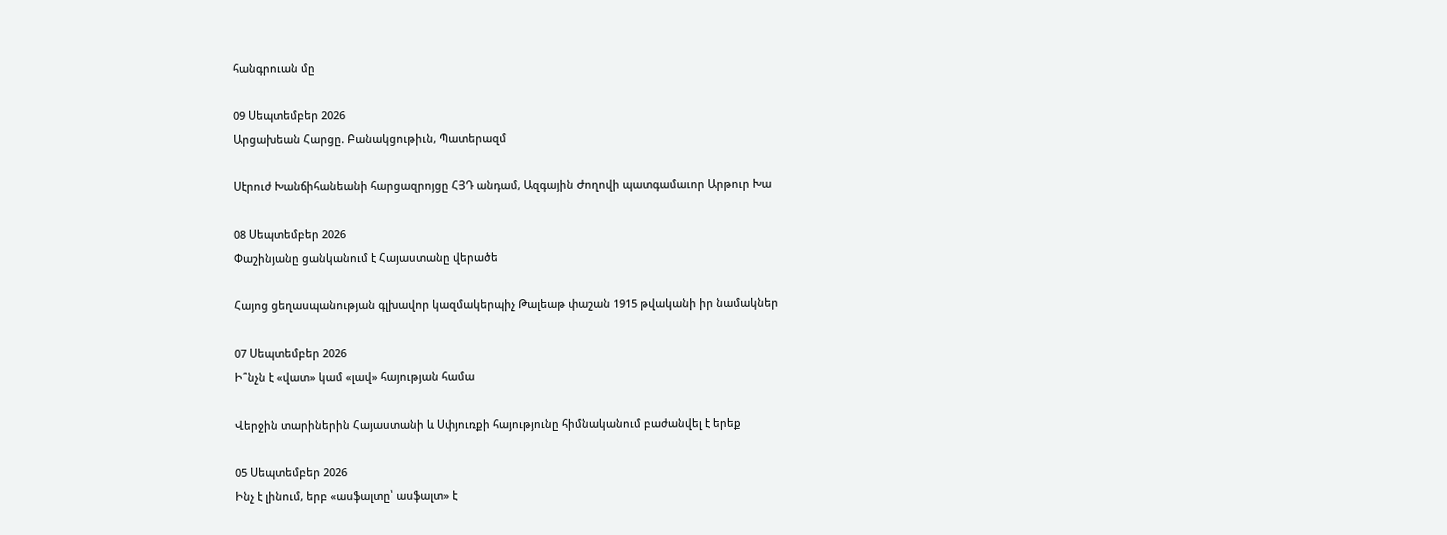հանգրուան մը

09 Սեպտեմբեր 2026
Արցախեան Հարցը. Բանակցութիւն, Պատերազմ

Սէրուժ Խանճիհանեանի հարցազրոյցը ՀՅԴ անդամ, Ազգային Ժողովի պատգամաւոր Արթուր Խա

08 Սեպտեմբեր 2026
Փաշինյանը ցանկանում է Հայաստանը վերածե

Հայոց ցեղասպանության գլխավոր կազմակերպիչ Թալեաթ փաշան 1915 թվականի իր նամակներ

07 Սեպտեմբեր 2026
Ի՞նչն է «վատ» կամ «լավ» հայության համա

Վերջին տարիներին Հայաստանի և Սփյուռքի հայությունը հիմնականում բաժանվել է երեք

05 Սեպտեմբեր 2026
Ինչ է լինում, երբ «ասֆալտը՝ ասֆալտ» է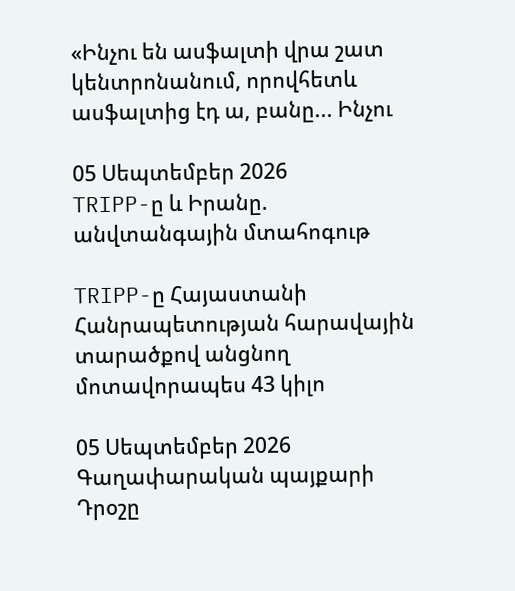«Ինչու են ասֆալտի վրա շատ կենտրոնանում, որովհետև ասֆալտից էդ ա, բանը... Ինչու

05 Սեպտեմբեր 2026
TRIPP-ը և Իրանը. անվտանգային մտահոգութ

TRIPP-ը Հայաստանի Հանրապետության հարավային տարածքով անցնող մոտավորապես 43 կիլո

05 Սեպտեմբեր 2026
Գաղափարական պայքարի Դրօշը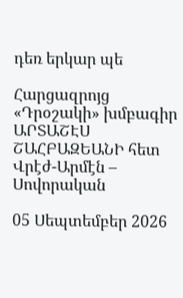դեռ երկար պե

Հարցազրոյց «Դրօշակի» խմբագիր ԱՐՏԱՇԷՍ ՇԱՀԲԱԶԵԱՆԻ հետ Վրէժ-Արմէն – Սովորական

05 Սեպտեմբեր 2026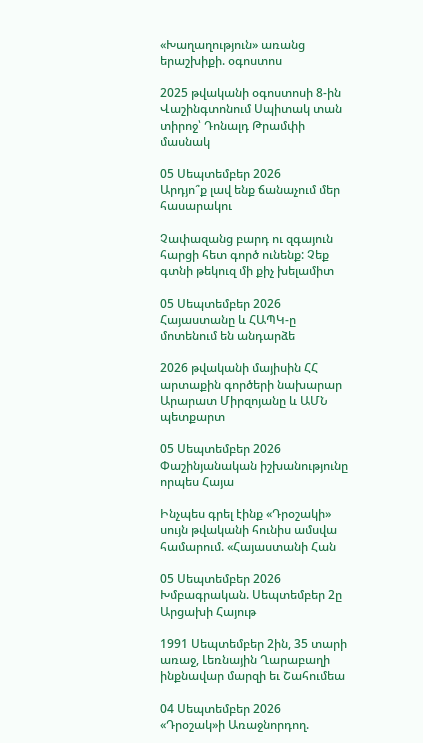«Խաղաղություն» առանց երաշխիքի. օգոստոս

2025 թվականի օգոստոսի 8-ին Վաշինգտոնում Սպիտակ տան տիրոջ՝ Դոնալդ Թրամփի մասնակ

05 Սեպտեմբեր 2026
Արդյո՞ք լավ ենք ճանաչում մեր հասարակու

Չափազանց բարդ ու զգայուն հարցի հետ գործ ունենք: Չեք գտնի թեկուզ մի քիչ խելամիտ

05 Սեպտեմբեր 2026
Հայաստանը և ՀԱՊԿ-ը մոտենում են անդարձե

2026 թվականի մայիսին ՀՀ արտաքին գործերի նախարար Արարատ Միրզոյանը և ԱՄՆ պետքարտ

05 Սեպտեմբեր 2026
Փաշինյանական իշխանությունը որպես Հայա

Ինչպես գրել էինք «Դրօշակի» սույն թվականի հունիս ամսվա համարում. «Հայաստանի Հան

05 Սեպտեմբեր 2026
Խմբագրական. Սեպտեմբեր 2ը Արցախի Հայութ

1991 Սեպտեմբեր 2ին, 35 տարի առաջ, Լեռնային Ղարաբաղի ինքնավար մարզի եւ Շահումեա

04 Սեպտեմբեր 2026
«Դրօշակ»ի Առաջնորդող.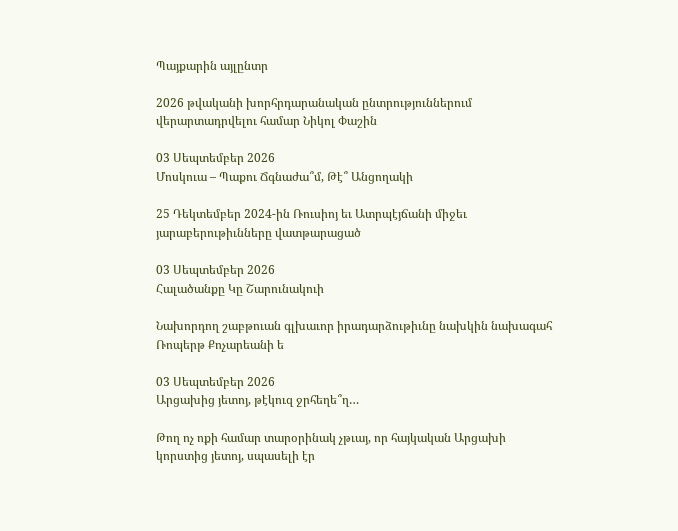Պայքարին այլընտր

2026 թվականի խորհրդարանական ընտրություններում վերարտադրվելու համար Նիկոլ Փաշին

03 Սեպտեմբեր 2026
Մոսկուա – Պաքու Ճգնաժա՞մ, Թէ՞ Անցողակի

25 Դեկտեմբեր 2024-ին Ռուսիոյ եւ Ատրպէյճանի միջեւ յարաբերութիւնները վատթարացած

03 Սեպտեմբեր 2026
Հալածանքը Կը Շարունակուի

Նախորդող շաբթուան գլխաւոր իրադարձութիւնը նախկին նախագահ Ռոպերթ Քոչարեանի ե

03 Սեպտեմբեր 2026
Արցախից յետոյ, թէկուզ ջրհեղե՞ղ…

Թող ոչ ոքի համար տարօրինակ չթւայ, որ հայկական Արցախի կորստից յետոյ, սպասելի էր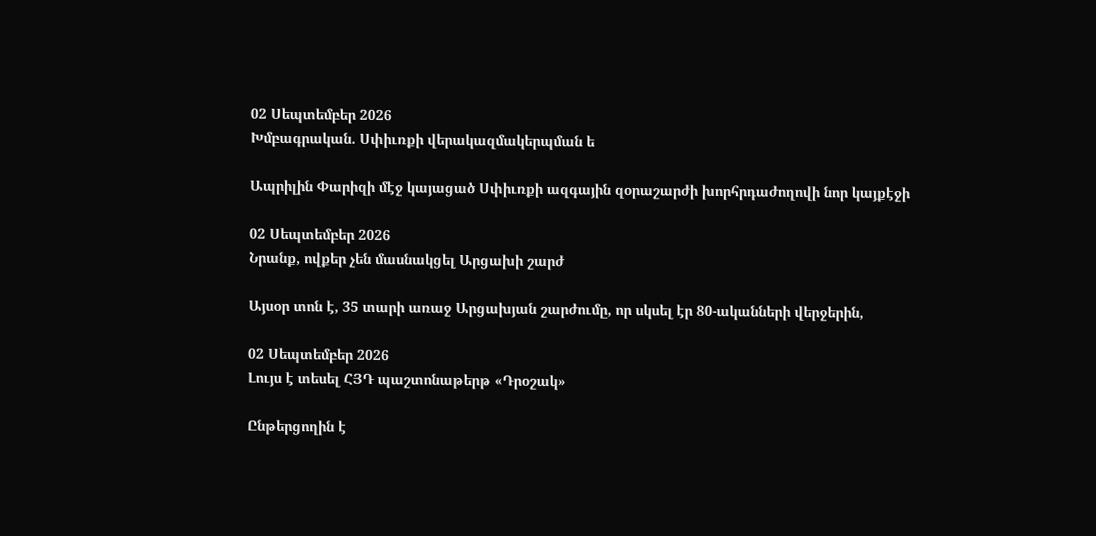02 Սեպտեմբեր 2026
Խմբագրական. Սփիւռքի վերակազմակերպման ե

Ապրիլին Փարիզի մէջ կայացած Սփիւռքի ազգային զօրաշարժի խորհրդաժողովի նոր կայքէջի

02 Սեպտեմբեր 2026
Նրանք, ովքեր չեն մասնակցել Արցախի շարժ

Այսօր տոն է, 35 տարի առաջ Արցախյան շարժումը, որ սկսել էր 80-ականների վերջերին,

02 Սեպտեմբեր 2026
Լույս է տեսել ՀՅԴ պաշտոնաթերթ «Դրօշակ»

Ընթերցողին է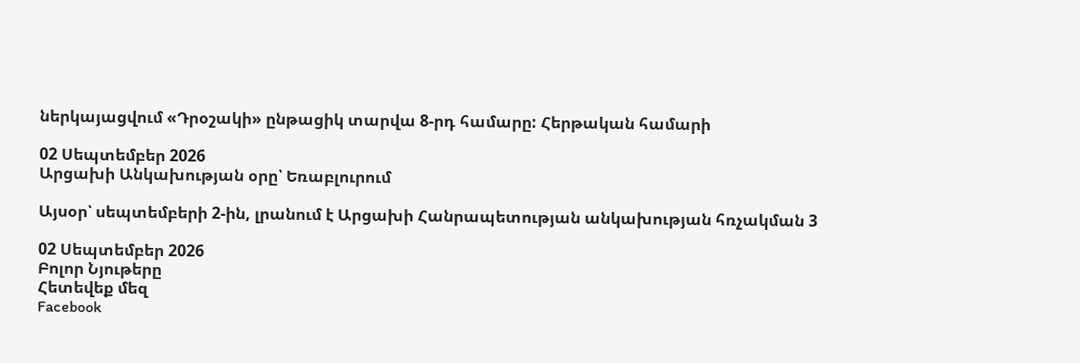ներկայացվում «Դրօշակի» ընթացիկ տարվա 8-րդ համարը: Հերթական համարի

02 Սեպտեմբեր 2026
Արցախի Անկախության օրը՝ Եռաբլուրում

Այսօր՝ սեպտեմբերի 2-ին, լրանում է Արցախի Հանրապետության անկախության հռչակման 3

02 Սեպտեմբեր 2026
Բոլոր Նյութերը
Հետեվեք մեզ
Facebook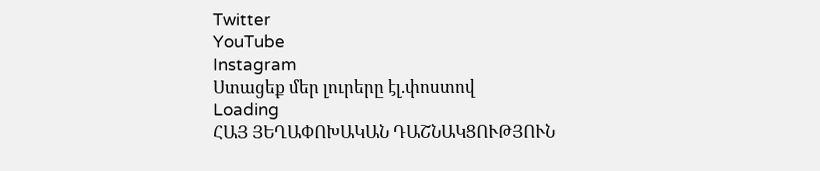Twitter
YouTube
Instagram
Ստացեք մեր լուրերը էլ.փոստով
Loading
ՀԱՅ ՅԵՂԱՓՈԽԱԿԱՆ ԴԱՇՆԱԿՑՈՒԹՅՈՒՆ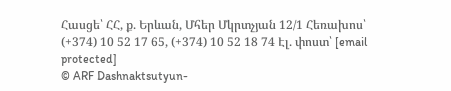Հասցե՝ ՀՀ, ք. Երևան, Մհեր Մկրտչյան 12/1 Հեռախոս՝ (+374) 10 52 17 65, (+374) 10 52 18 74 Էլ. փոստ՝ [email protected]
© ARF Dashnaktsutyun-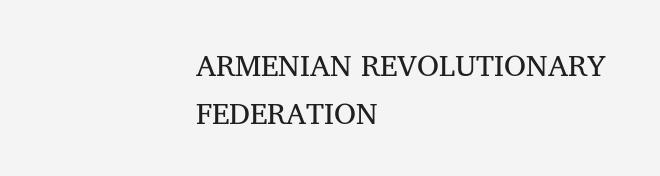ARMENIAN REVOLUTIONARY FEDERATION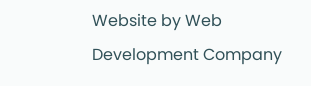Website by Web Development Company